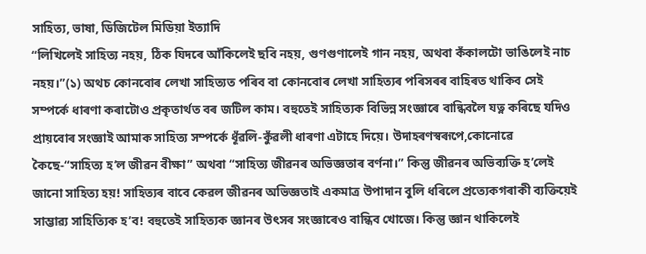সাহিত্য, ভাষা, ডিজিটেল মিডিয়া ইত্যাদি
“লিখিলেই সাহিত্য নহয়, ঠিক যিদৰে আঁকিলেই ছবি নহয়, গুণগুণালেই গান নহয়, অথবা কঁকালটো ভাঙিলেই নাচ নহয়।”(১) অথচ কোনবোৰ লেখা সাহিত্যত পৰিব বা কোনবোৰ লেখা সাহিত্যৰ পৰিসৰৰ বাহিৰত থাকিব সেই সম্পৰ্কে ধাৰণা কৰাটোও প্ৰকৃতাৰ্থত বৰ জটিল কাম। বহুতেই সাহিত্যক বিভিন্ন সংজ্ঞাৰে বান্ধিবলৈ যত্ন কৰিছে যদিও প্ৰায়বোৰ সংজ্ঞাই আমাক সাহিত্য সম্পৰ্কে ধূঁৱলি-কুঁৱলী ধাৰণা এটাহে দিয়ে। উদাহৰণস্বৰূপে,কোনোৱে কৈছে-“সাহিত্য হ’ল জীৱন বীক্ষা” অথবা “সাহিত্য জীৱনৰ অভিজ্ঞতাৰ বৰ্ণনা।” কিন্তু জীৱনৰ অভিব্যক্তি হ’লেই জানো সাহিত্য হয়! সাহিত্যৰ বাবে কেৱল জীৱনৰ অভিজ্ঞতাই একমাত্ৰ উপাদান বুলি ধৰিলে প্ৰত্যেকগৰাকী ব্যক্তিয়েই সাম্ভাৱ্য সাহিত্যিক হ’ব! বহুতেই সাহিত্যক জ্ঞানৰ উৎসৰ সংজ্ঞাৰেও বান্ধিব খোজে। কিন্তু জ্ঞান থাকিলেই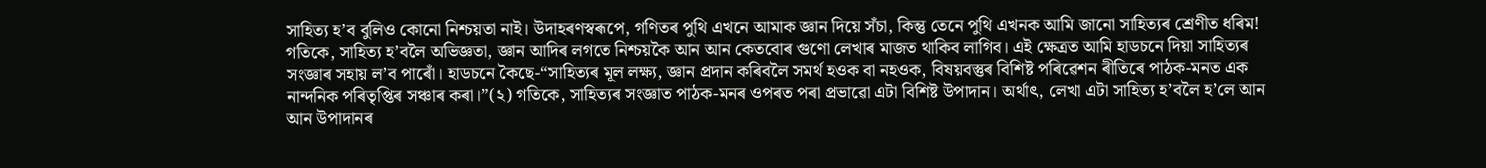সাহিত্য হ’ব বুলিও কোনো নিশ্চয়তা নাই। উদাহৰণস্বৰূপে, গণিতৰ পুথি এখনে আমাক জ্ঞান দিয়ে সঁচা, কিন্তু তেনে পুথি এখনক আমি জানো সাহিত্যৰ শ্ৰেণীত ধৰিম! গতিকে, সাহিত্য হ’বলৈ অভিজ্ঞতা, জ্ঞান আদিৰ লগতে নিশ্চয়কৈ আন আন কেতবোৰ গুণো লেখাৰ মাজত থাকিব লাগিব। এই ক্ষেত্ৰত আমি হাডচনে দিয়া সাহিত্যৰ সংজ্ঞাৰ সহায় ল’ব পাৰোঁ। হাডচনে কৈছে-“সাহিত্যৰ মূল লক্ষ্য, জ্ঞান প্ৰদান কৰিবলৈ সমৰ্থ হওক বা নহওক, বিষয়বস্তুৰ বিশিষ্ট পৰিৱেশন ৰীতিৰে পাঠক-মনত এক নান্দনিক পৰিতৃপ্তিৰ সঞ্চাৰ কৰা।”(২) গতিকে, সাহিত্যৰ সংজ্ঞাত পাঠক-মনৰ ওপৰত পৰা প্ৰভাৱো এটা বিশিষ্ট উপাদান। অৰ্থাৎ, লেখা এটা সাহিত্য হ’বলৈ হ’লে আন আন উপাদানৰ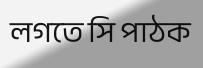লগতে সি পাঠক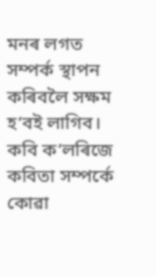মনৰ লগত সম্পৰ্ক স্থাপন কৰিবলৈ সক্ষম হ’বই লাগিব। কবি ক’লৰিজে কবিতা সম্পৰ্কে কোৱা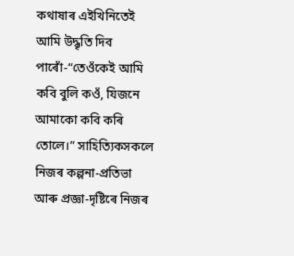কথাষাৰ এইখিনিতেই আমি উদ্ধৃতি দিব পাৰোঁ-“তেওঁকেই আমি কবি বুলি কওঁ, যিজনে আমাকো কবি কৰি তোলে।” সাহিত্যিকসকলে নিজৰ কল্পনা-প্ৰতিভা আৰু প্ৰজ্ঞা-দৃষ্টিৰে নিজৰ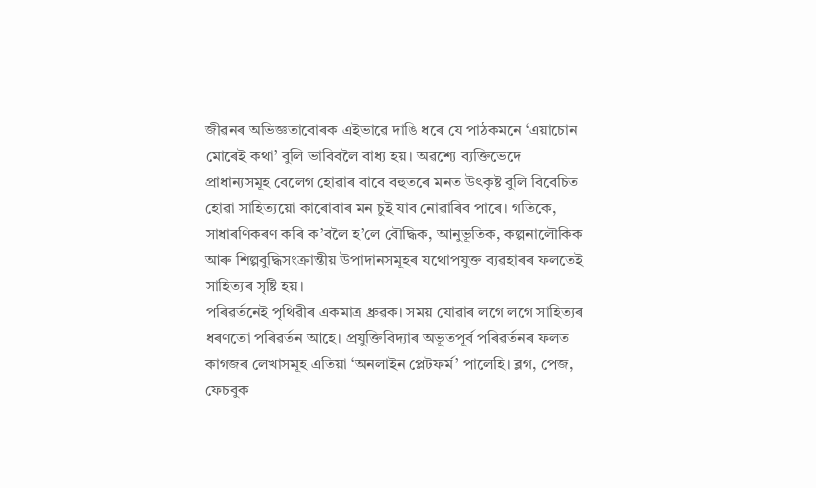জীৱনৰ অভিজ্ঞতাবোৰক এইভাৱে দাঙি ধৰে যে পাঠকমনে ‘এয়াচোন মোৰেই কথা’ বুলি ভাবিবলৈ বাধ্য হয়। অৱশ্যে ব্যক্তিভেদে প্ৰাধান্যসমূহ বেলেগ হোৱাৰ বাবে বহুতৰে মনত উৎকৃষ্ট বুলি বিবেচিত হোৱা সাহিত্যয়ো কাৰোবাৰ মন চুই যাব নোৱাৰিব পাৰে। গতিকে, সাধাৰণিকৰণ কৰি ক’বলৈ হ’লে বৌদ্ধিক, আনুভূতিক, কল্পনালৌকিক আৰু শিল্পবুদ্ধিসংক্ৰান্তীয় উপাদানসমূহৰ যথোপযুক্ত ব্যৱহাৰৰ ফলতেই সাহিত্যৰ সৃষ্টি হয়।
পৰিৱৰ্তনেই পৃথিৱীৰ একমাত্ৰ ধ্ৰুৱক। সময় যোৱাৰ লগে লগে সাহিত্যৰ ধৰণতো পৰিৱৰ্তন আহে। প্ৰযুক্তিবিদ্যাৰ অভূতপূৰ্ব পৰিৱৰ্তনৰ ফলত কাগজৰ লেখাসমূহ এতিয়া ‘অনলাইন প্লেটফৰ্ম’ পালেহি। ব্লগ, পেজ, ফেচবুক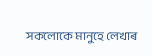সকলোকে মানুহে লেখাৰ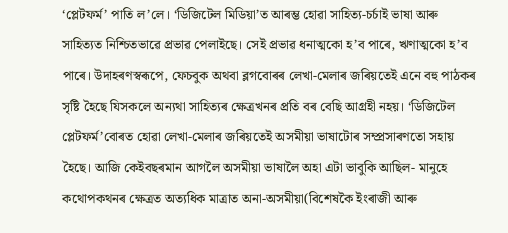‘প্লেটফৰ্ম’ পাতি ল’লে। ‘ডিজিটেল মিডিয়া’ত আৰম্ভ হোৱা সাহিত্য-চৰ্চাই ভাষা আৰু সাহিত্যত নিশ্চিতভাৱে প্ৰভাৱ পেলাইছে। সেই প্ৰভাৱ ধনাত্মকো হ’ব পাৰে, ঋণাত্মকো হ’ব পাৰে। উদাহৰণস্বৰূপে, ফেচবুক অথবা ব্লগবোৰৰ লেখা-মেলাৰ জৰিয়তেই এনে বহু পাঠকৰ সৃষ্টি হৈছে যিসকলে অন্যথা সাহিত্যৰ ক্ষেত্ৰখনৰ প্ৰতি বৰ বেছি আগ্ৰহী নহয়। ‘ডিজিটেল প্লেটফৰ্ম’বোৰত হোৱা লেখা-মেলাৰ জৰিয়তেই অসমীয়া ভাষাটোৰ সম্প্ৰসাৰণতো সহায় হৈছে। আজি কেইবছৰমান আগলৈ অসমীয়া ভাষালৈ অহা এটা ভাবুকি আছিল- মানুহে কথোপকথনৰ ক্ষেত্ৰত অত্যধিক মাত্ৰাত অনা-অসমীয়া(বিশেষকৈ ইংৰাজী আৰু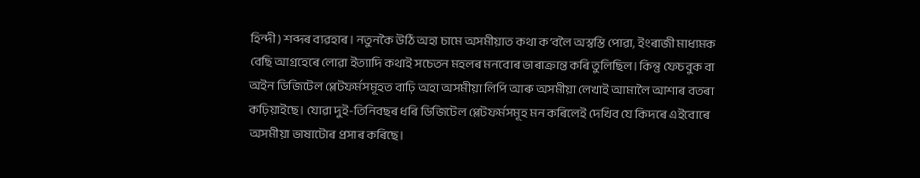হিন্দী) শব্দৰ ব্যৱহাৰ। নতুনকৈ উঠি অহা চামে অসমীয়াত কথা ক’বলৈ অস্বস্তি পোৱা, ইংৰাজী মাধ্যমক বেছি আগ্ৰহেৰে লোৱা ইত্যাদি কথাই সচেতন মহলৰ মনবোৰ ভাৰাক্ৰান্ত কৰি তুলিছিল। কিন্তু ফেচবুক বা অইন ডিজিটেল প্লেটফৰ্মসমূহত বাঢ়ি অহা অসমীয়া লিপি আৰু অসমীয়া লেখাই আমালৈ আশাৰ বতৰা কঢ়িয়াইছে। যোৱা দুই-তিনিবছৰ ধৰি ডিজিটেল প্লেটফৰ্মসমূহ মন কৰিলেই দেখিব যে কিদৰে এইবোৰে অসমীয়া ভাষাটোৰ প্ৰসাৰ কৰিছে।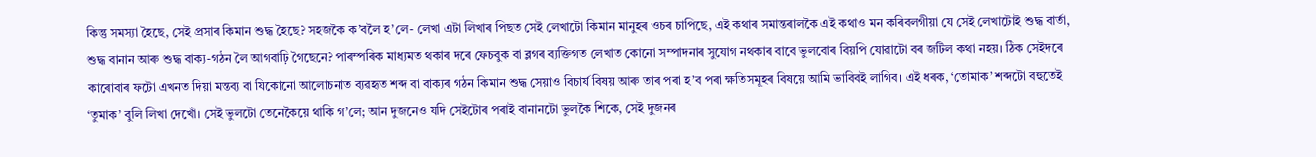কিন্তু সমস্যা হৈছে, সেই প্ৰসাৰ কিমান শুদ্ধ হৈছে? সহজকৈ ক’বলৈ হ’লে- লেখা এটা লিখাৰ পিছত সেই লেখাটো কিমান মানুহৰ ওচৰ চাপিছে, এই কথাৰ সমান্তৰালকৈ এই কথাও মন কৰিবলগীয়া যে সেই লেখাটোই শুদ্ধ বাৰ্তা, শুদ্ধ বানান আৰু শুদ্ধ বাক্য-গঠন লৈ আগবাঢ়ি গৈছেনে? পাৰম্পৰিক মাধ্যমত থকাৰ দৰে ফেচবুক বা ব্লগৰ ব্যক্তিগত লেখাত কোনো সম্পাদনাৰ সুযোগ নথকাৰ বাবে ভুলবোৰ বিয়পি যোৱাটো বৰ জটিল কথা নহয়। ঠিক সেইদৰে কাৰোবাৰ ফটো এখনত দিয়া মন্তব্য বা যিকোনো আলোচনাত ব্যৱহৃত শব্দ বা বাক্যৰ গঠন কিমান শুদ্ধ সেয়াও বিচাৰ্য বিষয় আৰু তাৰ পৰা হ’ব পৰা ক্ষতিসমূহৰ বিষয়ে আমি ভাবিবই লাগিব। এই ধৰক, ‘তোমাক’ শব্দটো বহুতেই ‘তুমাক’ বুলি লিখা দেখোঁ। সেই ভুলটো তেনেকৈয়ে থাকি গ’লে; আন দুজনেও যদি সেইটোৰ পৰাই বানানটো ভুলকৈ শিকে, সেই দুজনৰ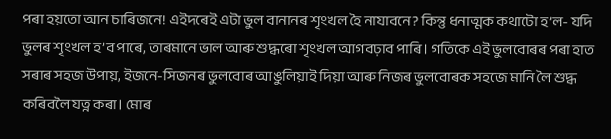পৰা হয়তো আন চাৰিজনে! এইদৰেই এটা ভুল বানানৰ শৃংখল হৈ নাযাবনে? কিন্তু ধনাত্মক কথাটো হ’ল- যদি ভুলৰ শৃংখল হ’ব পাৰে, তাৰমানে ভাল আৰু শুদ্ধৰো শৃংখল আগবঢ়াব পাৰি। গতিকে এই ভুলবোৰৰ পৰা হাত সৰাৰ সহজ উপায়, ইজনে-সিজনৰ ভুলবোৰ আঙুলিয়াই দিয়া আৰু নিজৰ ভুলবোৰক সহজে মানি লৈ শুদ্ধ কৰিবলৈ যত্ন কৰা। মোৰ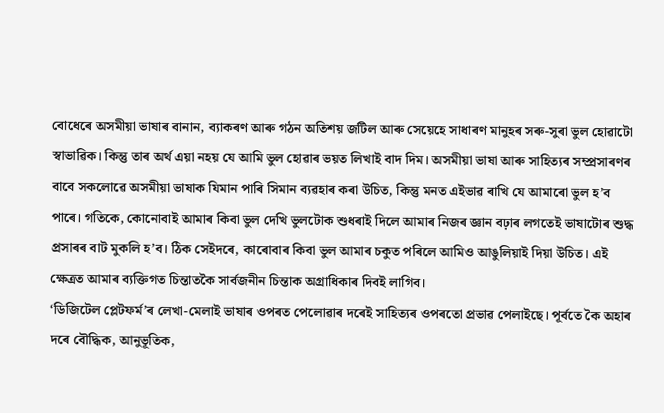বোধেৰে অসমীয়া ভাষাৰ বানান, ব্যাকৰণ আৰু গঠন অতিশয় জটিল আৰু সেয়েহে সাধাৰণ মানুহৰ সৰু-সুৰা ভুল হোৱাটো স্বাভাৱিক। কিন্তু তাৰ অৰ্থ এয়া নহয় যে আমি ভুল হোৱাৰ ভয়ত লিখাই বাদ দিম। অসমীয়া ভাষা আৰু সাহিত্যৰ সম্প্ৰসাৰণৰ বাবে সকলোৱে অসমীয়া ভাষাক যিমান পাৰি সিমান ব্যৱহাৰ কৰা উচিত, কিন্তু মনত এইভাৱ ৰাখি যে আমাৰো ভুল হ’ব পাৰে। গতিকে, কোনোবাই আমাৰ কিবা ভুল দেখি ভুলটোক শুধৰাই দিলে আমাৰ নিজৰ জ্ঞান বঢ়াৰ লগতেই ভাষাটোৰ শুদ্ধ প্ৰসাৰৰ বাট মুকলি হ’ব। ঠিক সেইদৰে, কাৰোবাৰ কিবা ভুল আমাৰ চকুত পৰিলে আমিও আঙুলিয়াই দিয়া উচিত। এই ক্ষেত্ৰত আমাৰ ব্যক্তিগত চিন্তাতকৈ সাৰ্বজনীন চিন্তাক অগ্ৰাধিকাৰ দিবই লাগিব।
‘ডিজিটেল প্লেটফৰ্ম’ৰ লেখা-মেলাই ভাষাৰ ওপৰত পেলোৱাৰ দৰেই সাহিত্যৰ ওপৰতো প্ৰভাৱ পেলাইছে। পূৰ্বতে কৈ অহাৰ দৰে বৌদ্ধিক, আনুভূতিক,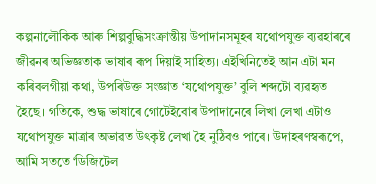কল্পনালৌকিক আৰু শিল্পবুদ্ধিসংক্ৰান্তীয় উপাদানসমূহৰ যথোপযুক্ত ব্যৱহাৰৰে জীৱনৰ অভিজ্ঞতাক ভাষাৰ ৰূপ দিয়াই সাহিত্য। এইখিনিতেই আন এটা মন কৰিবলগীয়া কথা, উপৰিউক্ত সংজ্ঞাত ‘যথোপযুক্ত’ বুলি শব্দটো ব্যৱহৃত হৈছে। গতিকে, শুদ্ধ ভাষাৰে গোটেইবোৰ উপাদানেৰে লিখা লেখা এটাও যথোপযুক্ত মাত্ৰাৰ অভাৱত উৎকৃষ্ট লেখা হৈ নুঠিবও পাৰে। উদাহৰণস্বৰূপে, আমি সততে ‘ডিজিটেল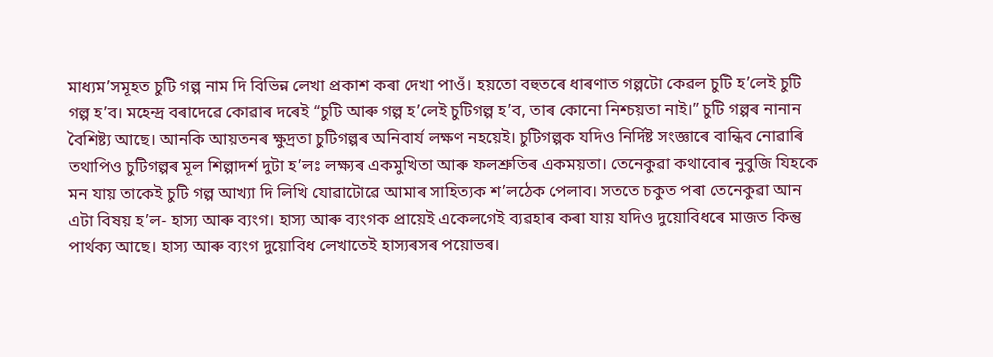মাধ্যম’সমূহত চুটি গল্প নাম দি বিভিন্ন লেখা প্ৰকাশ কৰা দেখা পাওঁ। হয়তো বহুতৰে ধাৰণাত গল্পটো কেৱল চুটি হ’লেই চুটি গল্প হ’ব। মহেন্দ্ৰ বৰাদেৱে কোৱাৰ দৰেই “চুটি আৰু গল্প হ’লেই চুটিগল্প হ’ব, তাৰ কোনো নিশ্চয়তা নাই।” চুটি গল্পৰ নানান বৈশিষ্ট্য আছে। আনকি আয়তনৰ ক্ষুদ্ৰতা চুটিগল্পৰ অনিবাৰ্য লক্ষণ নহয়েই। চুটিগল্পক যদিও নিৰ্দিষ্ট সংজ্ঞাৰে বান্ধিব নোৱাৰি তথাপিও চুটিগল্পৰ মূল শিল্পাদৰ্শ দুটা হ’লঃ লক্ষ্যৰ একমুখিতা আৰু ফলশ্ৰুতিৰ একময়তা। তেনেকুৱা কথাবোৰ নুবুজি যিহকে মন যায় তাকেই চুটি গল্প আখ্যা দি লিখি যোৱাটোৱে আমাৰ সাহিত্যক শ’লঠেক পেলাব। সততে চকুত পৰা তেনেকুৱা আন এটা বিষয় হ’ল- হাস্য আৰু ব্যংগ। হাস্য আৰু ব্যংগক প্ৰায়েই একেলগেই ব্যৱহাৰ কৰা যায় যদিও দুয়োবিধৰে মাজত কিন্তু পাৰ্থক্য আছে। হাস্য আৰু ব্যংগ দুয়োবিধ লেখাতেই হাস্যৰসৰ পয়োভৰ।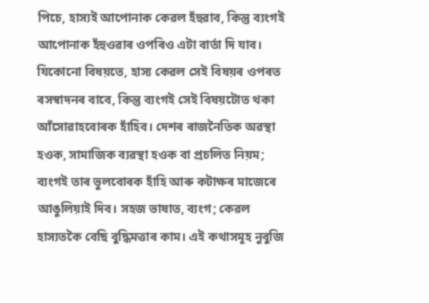পিচে, হাস্যই আপোনাক কেৱল হঁহুৱাব, কিন্তু ব্যংগই আপোনাক হঁহুওৱাৰ ওপৰিও এটা বাৰ্তা দি যাব। যিকোনো বিষয়তে, হাস্য কেৱল সেই বিষয়ৰ ওপৰত ৰসস্বাদনৰ বাবে, কিন্তু ব্যংগই সেই বিষয়টোত থকা আঁসোৱাহবোৰক হাঁহিব। দেশৰ ৰাজনৈতিক অৱস্থা হওক, সামাজিক ব্যৱস্থা হওক বা প্রচলিত নিয়ম; ব্যংগই তাৰ ভুলবোৰক হাঁহি আৰু কটাক্ষৰ মাজেৰে আঙুলিয়াই দিব। সহজ ভাষাত, ব্যংগ; কেৱল হাস্যতকৈ বেছি বুদ্ধিমত্তাৰ কাম। এই কথাসমূহ নুবুজি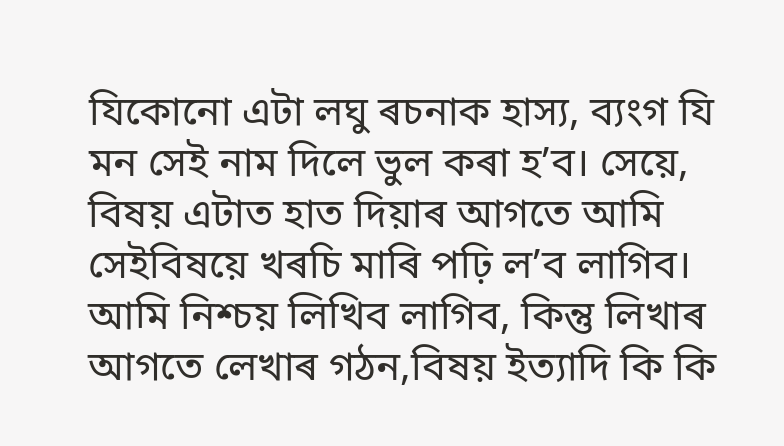যিকোনো এটা লঘু ৰচনাক হাস্য, ব্যংগ যি মন সেই নাম দিলে ভুল কৰা হ’ব। সেয়ে, বিষয় এটাত হাত দিয়াৰ আগতে আমি সেইবিষয়ে খৰচি মাৰি পঢ়ি ল’ব লাগিব। আমি নিশ্চয় লিখিব লাগিব, কিন্তু লিখাৰ আগতে লেখাৰ গঠন,বিষয় ইত্যাদি কি কি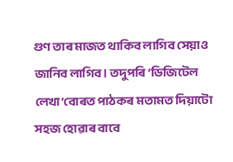গুণ তাৰ মাজত থাকিব লাগিব সেয়াও জানিব লাগিব। তদুপৰি ‘ডিজিটেল লেখা’বোৰত পাঠকৰ মতামত দিয়াটো সহজ হোৱাৰ বাবে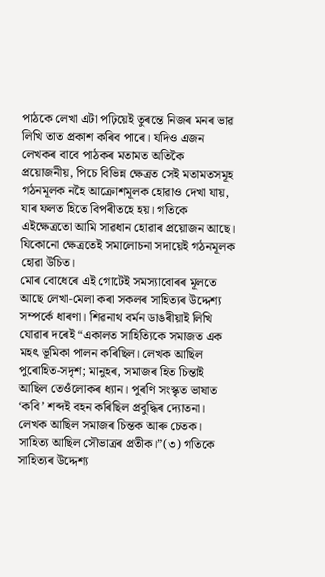পাঠকে লেখা এটা পঢ়িয়েই তুৰন্তে নিজৰ মনৰ ভাৱ লিখি তাত প্ৰকাশ কৰিব পাৰে। যদিও এজন লেখকৰ বাবে পাঠকৰ মতামত অতিকৈ প্ৰয়োজনীয়, পিচে বিভিন্ন ক্ষেত্ৰত সেই মতামতসমূহ গঠনমূলক নহৈ আক্ৰোশমূলক হোৱাও দেখা যায়, যাৰ ফলত হিতে বিপৰীতহে হয়। গতিকে এইক্ষেত্ৰতো আমি সাৱধান হোৱাৰ প্ৰয়োজন আছে। যিকোনো ক্ষেত্ৰতেই সমালোচনা সদায়েই গঠনমূলক হোৱা উচিত।
মোৰ বোধেৰে এই গোটেই সমস্যাবোৰৰ মূলতে আছে লেখা-মেলা কৰা সকলৰ সাহিত্যৰ উদ্দেশ্য সম্পৰ্কে ধাৰণা। শিৱনাথ বৰ্মন ডাঙৰীয়াই লিখি যোৱাৰ দৰেই “একালত সাহিত্যিকে সমাজত এক মহৎ ভূমিকা পালন কৰিছিল। লেখক আছিল পুৰোহিত-সদৃশ; মানুহৰ, সমাজৰ হিত চিন্তাই আছিল তেওঁলোকৰ ধ্যান। পুৰণি সংস্কৃত ভাষাত ‘কবি’ শব্দই বহন কৰিছিল প্ৰবুদ্ধিৰ দ্যোতনা। লেখক আছিল সমাজৰ চিন্তক আৰু চেতক। সাহিত্য আছিল সৌভাত্ৰৰ প্ৰতীক।”(৩) গতিকে সাহিত্যৰ উদ্দেশ্য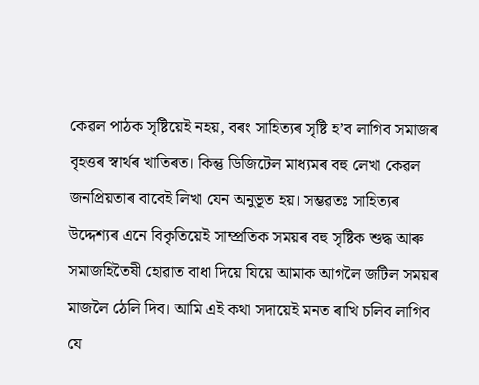কেৱল পাঠক সৃষ্টিয়েই নহয়, বৰং সাহিত্যৰ সৃষ্টি হ’ব লাগিব সমাজৰ বৃহত্তৰ স্বাৰ্থৰ খাতিৰত। কিন্তু ডিজিটেল মাধ্যমৰ বহু লেখা কেৱল জনপ্ৰিয়তাৰ বাবেই লিখা যেন অনুভূত হয়। সম্ভৱতঃ সাহিত্যৰ উদ্দেশ্যৰ এনে বিকৃতিয়েই সাম্প্ৰতিক সময়ৰ বহু সৃষ্টিক শুদ্ধ আৰু সমাজহিতৈষী হোৱাত বাধা দিয়ে যিয়ে আমাক আগলৈ জটিল সময়ৰ মাজলৈ ঠেলি দিব। আমি এই কথা সদায়েই মনত ৰাখি চলিব লাগিব যে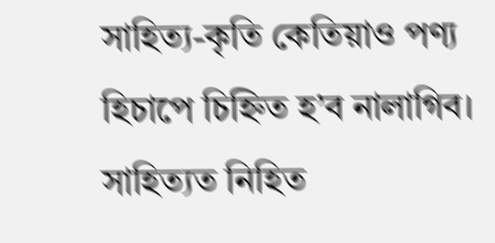সাহিত্য-কৃতি কেতিয়াও পণ্য হিচাপে চিহ্নিত হ’ব নালাগিব। সাহিত্যত নিহিত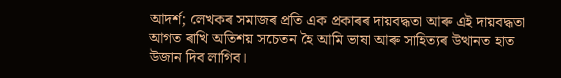আদৰ্শ; লেখকৰ সমাজৰ প্ৰতি এক প্ৰকাৰৰ দায়বদ্ধতা আৰু এই দায়বদ্ধতা আগত ৰাখি অতিশয় সচেতন হৈ আমি ভাষা আৰু সাহিত্যৰ উত্থানত হাত উজান দিব লাগিব।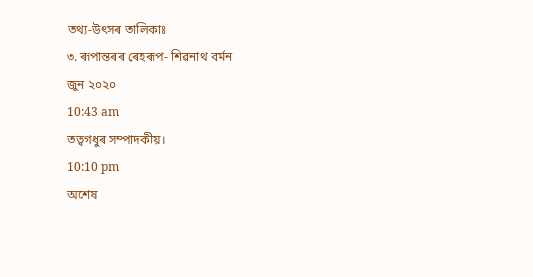তথ্য-উৎসৰ তালিকাঃ
৩. ৰূপান্তৰৰ ৰেহৰূপ- শিৱনাথ বৰ্মন
জুন ২০২০
10:43 am
তত্বগধুৰ সম্পাদকীয়।
10:10 pm
অশেষ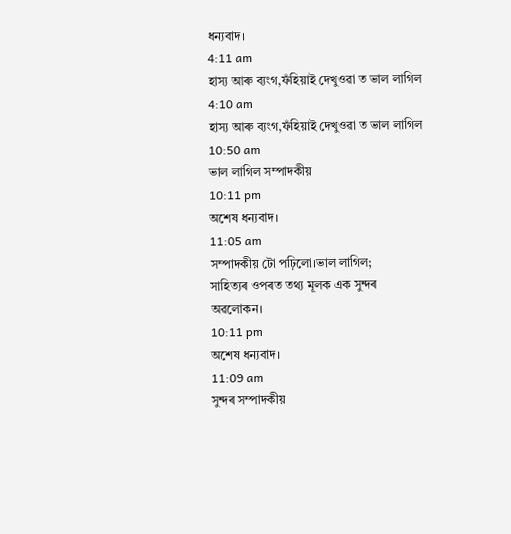ধন্যবাদ।
4:11 am
হাস্য আৰু ব্যংগ,ফঁহিয়াই দেখুওৱা ত ভাল লাগিল
4:10 am
হাস্য আৰু ব্যংগ,ফঁহিয়াই দেখুওৱা ত ভাল লাগিল
10:50 am
ভাল লাগিল সম্পাদকীয়
10:11 pm
অশেষ ধন্যবাদ।
11:05 am
সম্পাদকীয় টো পঢ়িলো।ভাল লাগিল;
সাহিত্যৰ ওপৰত তথ্য মূলক এক সুন্দৰ
অৱলোকন।
10:11 pm
অশেষ ধন্যবাদ।
11:09 am
সুন্দৰ সম্পাদকীয়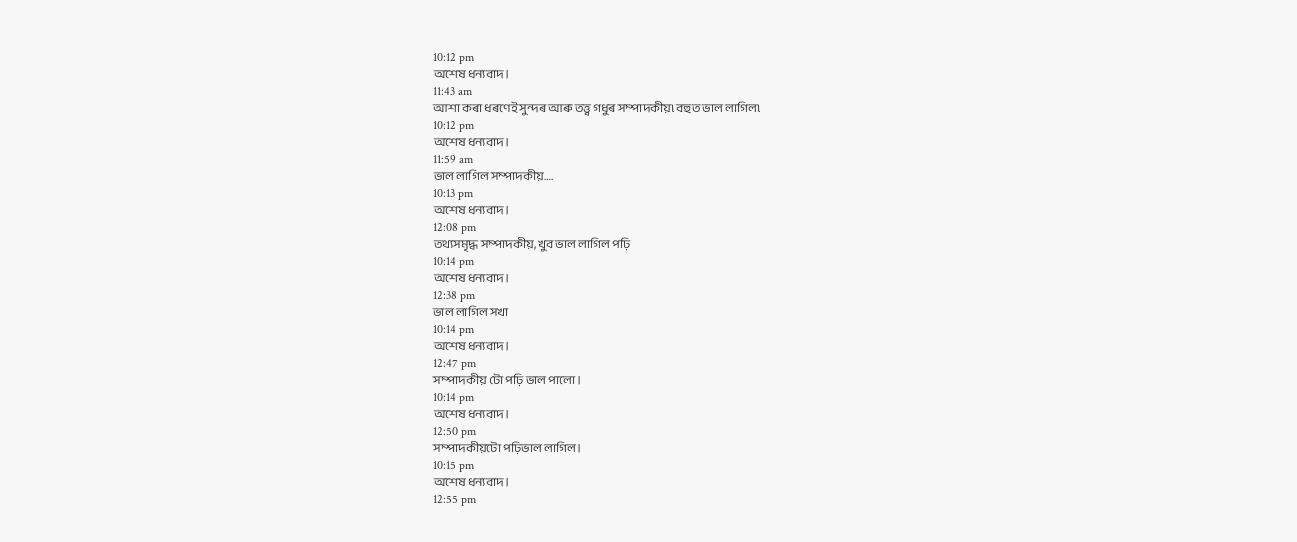10:12 pm
অশেষ ধন্যবাদ।
11:43 am
আশা কৰা ধৰণেই সুন্দৰ আৰু তত্ত্ব গধুৰ সম্পাদকীয়৷ বহুত ভাল লাগিল৷
10:12 pm
অশেষ ধন্যবাদ।
11:59 am
ভাল লাগিল সম্পাদকীয়….
10:13 pm
অশেষ ধন্যবাদ।
12:08 pm
তথ্যসমৃদ্ধ সম্পাদকীয়, খুব ভাল লাগিল পঢ়ি
10:14 pm
অশেষ ধন্যবাদ।
12:38 pm
ভাল লাগিল সখা
10:14 pm
অশেষ ধন্যবাদ।
12:47 pm
সম্পাদকীয় টো পঢ়ি ভাল পালো।
10:14 pm
অশেষ ধন্যবাদ।
12:50 pm
সম্পাদকীয়টো পঢ়িভাল লাগিল।
10:15 pm
অশেষ ধন্যবাদ।
12:55 pm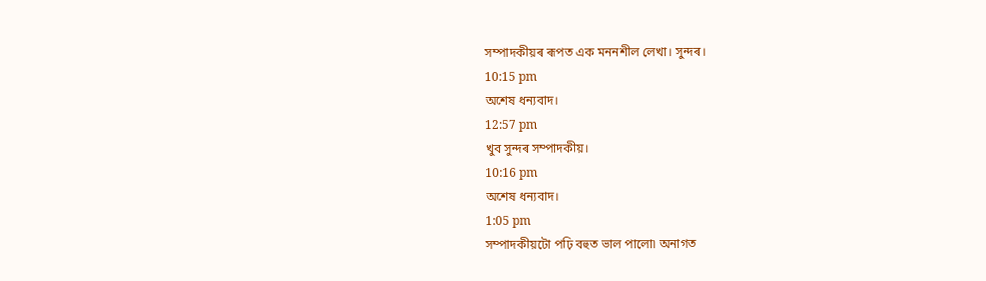সম্পাদকীয়ৰ ৰূপত এক মননশীল লেখা। সুন্দৰ।
10:15 pm
অশেষ ধন্যবাদ।
12:57 pm
খুব সুন্দৰ সম্পাদকীয়।
10:16 pm
অশেষ ধন্যবাদ।
1:05 pm
সম্পাদকীয়টো পঢ়ি বহুত ভাল পালো৷ অনাগত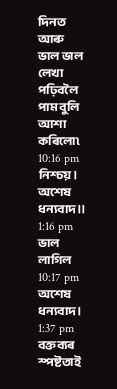দিনত আৰু ভাল ভাল লেখা পঢ়িবলৈ পাম বুলি আশা কৰিলো৷
10:16 pm
নিশ্চয়। অশেষ ধন্যবাদ।।
1:16 pm
ভাল লাগিল
10:17 pm
অশেষ ধন্যবাদ।
1:37 pm
বক্তব্যৰ স্পষ্টতাই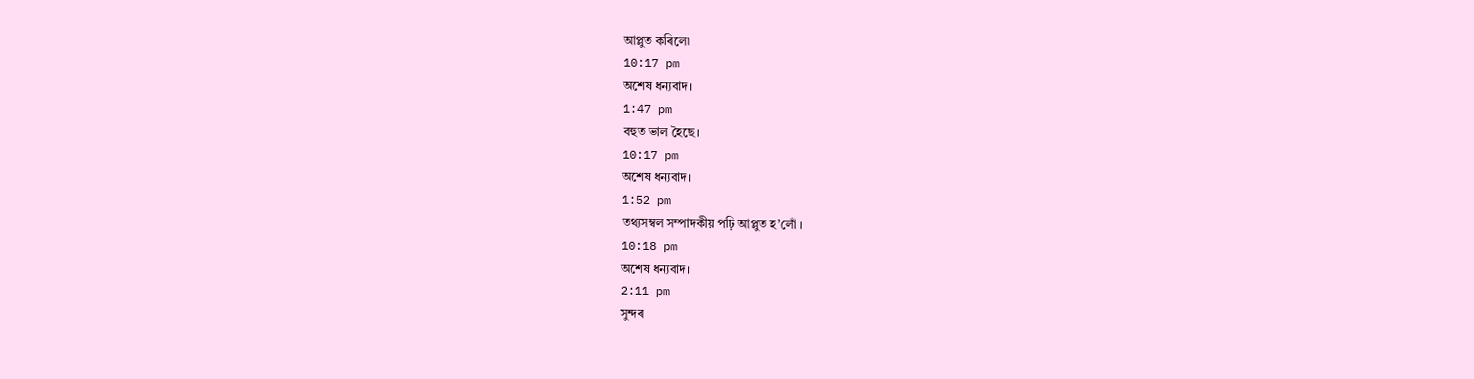আপ্লুত কৰিলে৷
10:17 pm
অশেষ ধন্যবাদ।
1:47 pm
বহুত ভাল হৈছে।
10:17 pm
অশেষ ধন্যবাদ।
1:52 pm
তথ্যসম্বল সম্পাদকীয় পঢ়ি আপ্লুত হ’লোঁ ।
10:18 pm
অশেষ ধন্যবাদ।
2:11 pm
সুন্দৰ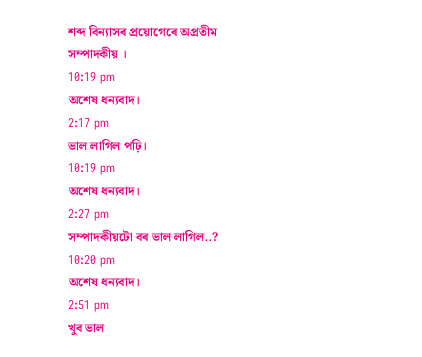শব্দ বিন্যাসৰ প্ৰয়োগেৰে অপ্ৰতীম সম্পাদকীয় ।
10:19 pm
অশেষ ধন্যবাদ।
2:17 pm
ভাল লাগিল পঢ়ি।
10:19 pm
অশেষ ধন্যবাদ।
2:27 pm
সম্পাদকীয়টো বৰ ভাল লাগিল..?
10:20 pm
অশেষ ধন্যবাদ।
2:51 pm
খুব ভাল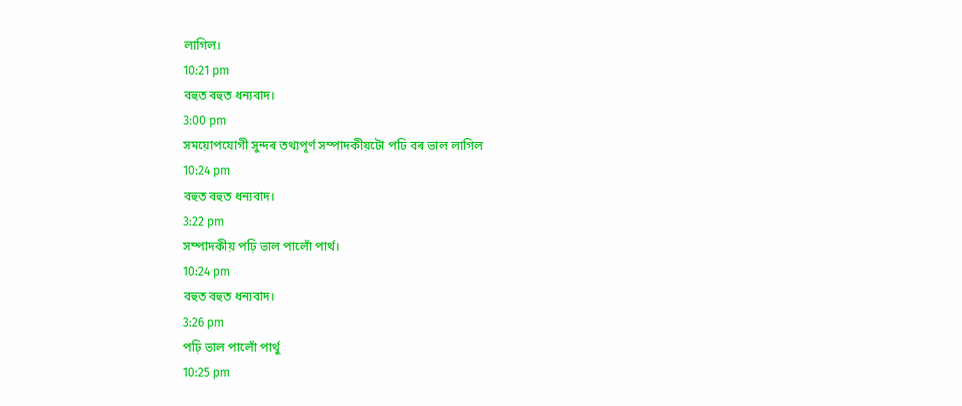লাগিল।
10:21 pm
বহুত বহুত ধন্যবাদ।
3:00 pm
সময়োপযোগী সুন্দৰ তথ্যপূৰ্ণ সম্পাদকীয়টো পঢি বৰ ভাল লাগিল
10:24 pm
বহুত বহুত ধন্যবাদ।
3:22 pm
সম্পাদকীয় পঢ়ি ভাল পালোঁ পাৰ্থ।
10:24 pm
বহুত বহুত ধন্যবাদ।
3:26 pm
পঢ়ি ভাল পালোঁ পাৰ্থু
10:25 pm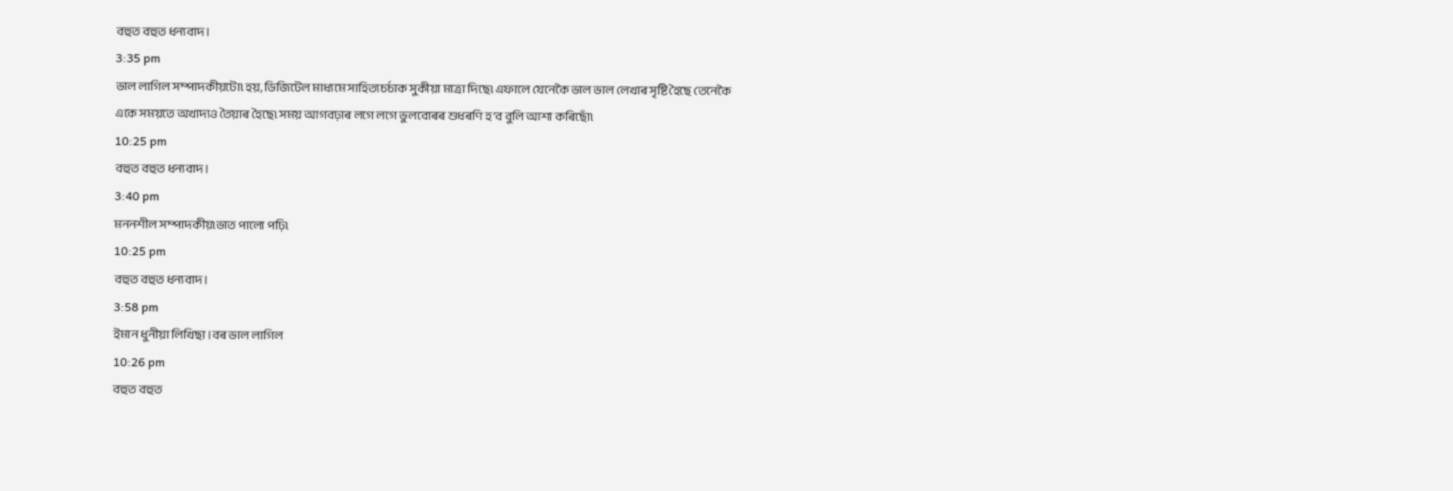বহুত বহুত ধন্যবাদ।
3:35 pm
ভাল লাগিল সম্পাদকীয়টো৷ হয়, ডিজিটেল মাধ্যমে সাহিত্যচৰ্চাক সুকীয়া মাত্ৰা দিছে৷ এফালে যেনেকৈ ভাল ভাল লেখাৰ সৃষ্টি হৈছে তেনেকৈ একে সময়তে অখাদ্যও তৈয়াৰ হৈছে৷ সময় আগবঢ়াৰ লগে লগে ভুলবোৰৰ শুধৰণি হ’ব বুলি আশা কৰিছোঁ৷
10:25 pm
বহুত বহুত ধন্যবাদ।
3:40 pm
মননশীল সম্পাদকীয়৷ভাত পালো পঢ়ি৷
10:25 pm
বহুত বহুত ধন্যবাদ।
3:58 pm
ইমান ধুনীয়া লিখিছা ।বৰ ভাল লাগিল
10:26 pm
বহুত বহুত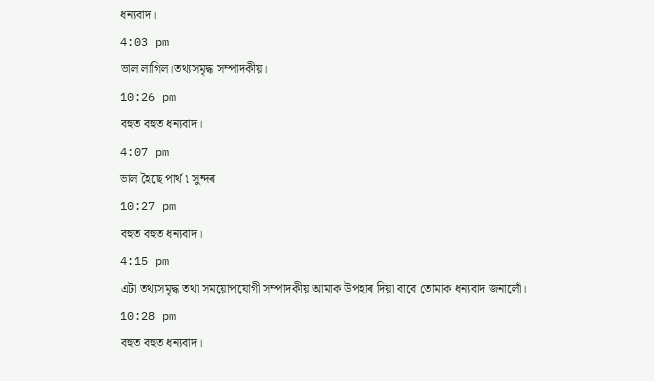ধন্যবাদ।
4:03 pm
ভাল লাগিল।তথ্যসমৃদ্ধ সম্পাদকীয়।
10:26 pm
বহুত বহুত ধন্যবাদ।
4:07 pm
ভাল হৈছে পাৰ্থ ৷ সুন্দৰ
10:27 pm
বহুত বহুত ধন্যবাদ।
4:15 pm
এটা তথ্যসমৃদ্ধ তথা সময়োপযোগী সম্পাদকীয় আমাক উপহাৰ দিয়া বাবে তোমাক ধন্যবাদ জনালোঁ।
10:28 pm
বহুত বহুত ধন্যবাদ।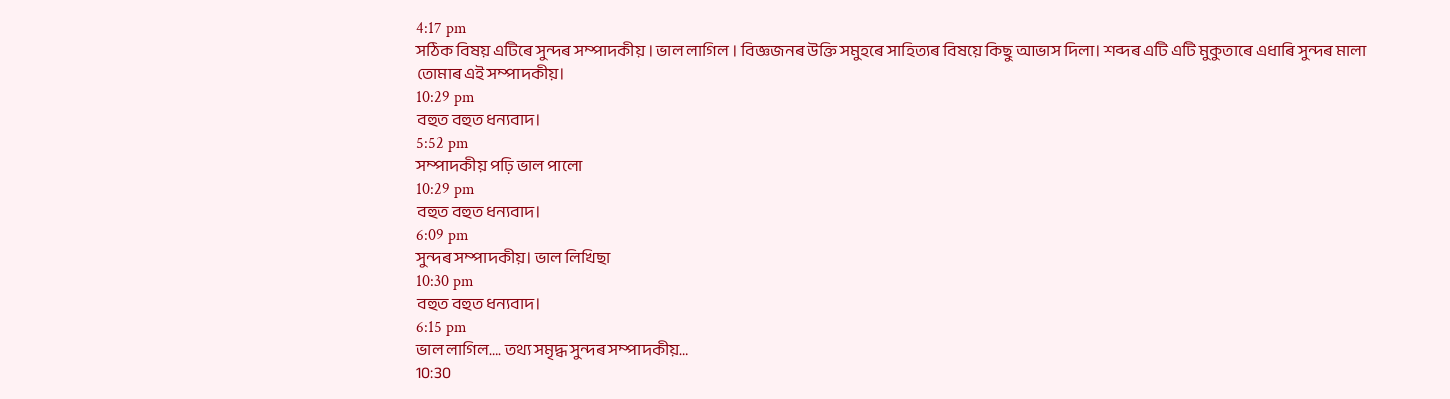4:17 pm
সঠিক বিষয় এটিৰে সুন্দৰ সম্পাদকীয় । ভাল লাগিল । বিজ্ঞজনৰ উক্তি সমুহৰে সাহিত্যৰ বিষয়ে কিছু আভাস দিলা। শব্দৰ এটি এটি মুকুতাৰে এধাৰি সুন্দৰ মালা তোমাৰ এই সম্পাদকীয়।
10:29 pm
বহুত বহুত ধন্যবাদ।
5:52 pm
সম্পাদকীয় পঢ়ি ভাল পালো
10:29 pm
বহুত বহুত ধন্যবাদ।
6:09 pm
সুন্দৰ সম্পাদকীয়। ভাল লিখিছা
10:30 pm
বহুত বহুত ধন্যবাদ।
6:15 pm
ভাল লাগিল…. তথ্য সমৃদ্ধ সুন্দৰ সম্পাদকীয়…
10:30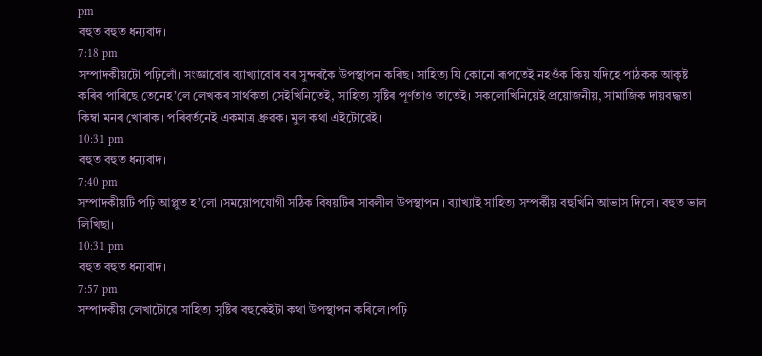pm
বহুত বহুত ধন্যবাদ।
7:18 pm
সম্পাদকীয়টো পঢ়িলোঁ। সংজ্ঞাবোৰ ব্যাখ্যাবোৰ বৰ সুন্দৰকৈ উপস্থাপন কৰিছ। সাহিত্য যি কোনো ৰূপতেই নহওঁক কিয় যদিহে পাঠকক আকৃষ্ট কৰিব পাৰিছে তেনেহ’লে লেখকৰ সাৰ্থকতা সেইখিনিতেই, সাহিত্য সৃষ্টিৰ পূৰ্ণতাও তাতেই। সকলোখিনিয়েই প্ৰয়োজনীয়, সামাজিক দায়বদ্ধতা কিম্বা মনৰ খোৰাক। পৰিবৰ্তনেই একমাত্ৰ ধ্ৰুৱক। মুল কথা এইটোৱেই।
10:31 pm
বহুত বহুত ধন্যবাদ।
7:40 pm
সম্পাদকীয়টি পঢ়ি আপ্লুত হ’লো ।সময়োপযোগী সঠিক বিষয়টিৰ সাবলীল উপস্থাপন । ব্যাখ্যাই সাহিত্য সম্পৰ্কীয় বহুখিনি আভাস দিলে। বহুত ভাল লিখিছা।
10:31 pm
বহুত বহুত ধন্যবাদ।
7:57 pm
সম্পাদকীয় লেখাটোৱে সাহিত্য সৃষ্টিৰ বহুকেইটা কথা উপস্থাপন কৰিলে।পঢ়ি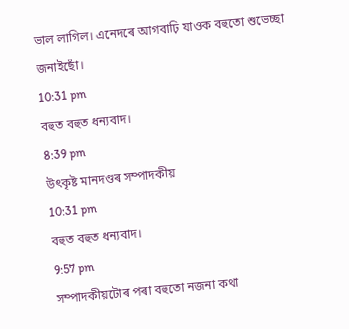ভাল লাগিল। এনেদৰে আগবাঢ়ি যাওক বহুতো শুভেচ্ছা জনাইছোঁ।
10:31 pm
বহুত বহুত ধন্যবাদ।
8:39 pm
উৎকৃষ্ট মানদণ্ডৰ সম্পাদকীয়
10:31 pm
বহুত বহুত ধন্যবাদ।
9:57 pm
সম্পাদকীয়টোৰ পৰা বহুতো নজনা কথা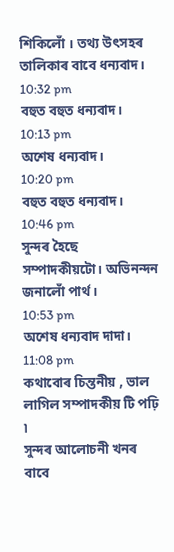শিকিলোঁ । তথ্য উৎসহৰ তালিকাৰ বাবে ধন্যবাদ।
10:32 pm
বহুত বহুত ধন্যবাদ।
10:13 pm
অশেষ ধন্যবাদ।
10:20 pm
বহুত বহুত ধন্যবাদ।
10:46 pm
সুন্দৰ হৈছে সম্পাদকীয়টো। অভিনন্দন জনালোঁ পাৰ্থ।
10:53 pm
অশেষ ধন্যবাদ দাদা।
11:08 pm
কথাবোৰ চিন্তনীয় , ভাল লাগিল সম্পাদকীয় টি পঢ়ি ৷
সুন্দৰ আলোচনী খনৰ বাবে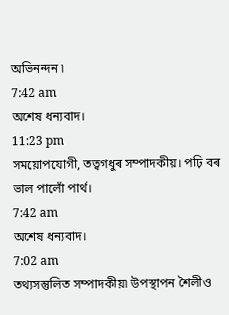অভিনন্দন ৷
7:42 am
অশেষ ধন্যবাদ।
11:23 pm
সময়োপযোগী, তত্বগধুৰ সম্পাদকীয়। পঢ়ি বৰ ভাল পালোঁ পাৰ্থ।
7:42 am
অশেষ ধন্যবাদ।
7:02 am
তথ্যসন্তুলিত সম্পাদকীয়৷ উপস্থাপন শৈলীও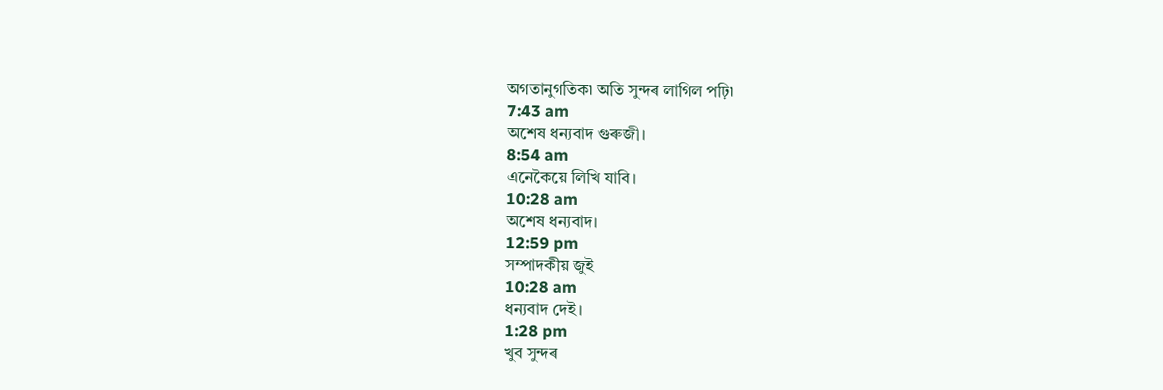অগতানুগতিক৷ অতি সুন্দৰ লাগিল পঢ়ি৷
7:43 am
অশেষ ধন্যবাদ গুৰুজী।
8:54 am
এনেকৈয়ে লিখি যাবি।
10:28 am
অশেষ ধন্যবাদ।
12:59 pm
সম্পাদকীয় জুই
10:28 am
ধন্যবাদ দেই।
1:28 pm
খুব সুন্দৰ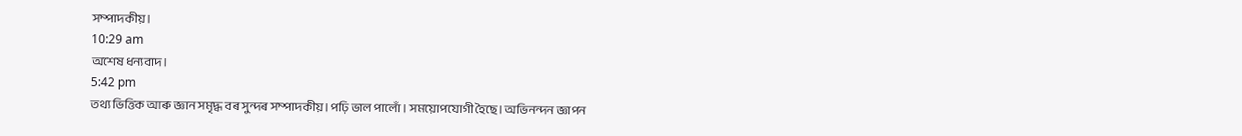সম্পাদকীয়।
10:29 am
অশেষ ধন্যবাদ।
5:42 pm
তথ্য ভিত্তিক আৰু জ্ঞান সমৃদ্ধ বৰ সুন্দৰ সম্পাদকীয়। পঢ়ি ভাল পালোঁ। সময়োপযোগী হৈছে। অভিনন্দন জ্ঞাপন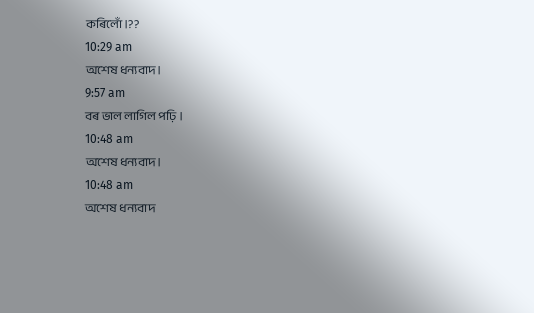কৰিলোঁ।??
10:29 am
অশেষ ধন্যবাদ।
9:57 am
বৰ ভাল লাগিল পঢ়ি ।
10:48 am
অশেষ ধন্যবাদ।
10:48 am
অশেষ ধন্যবাদ